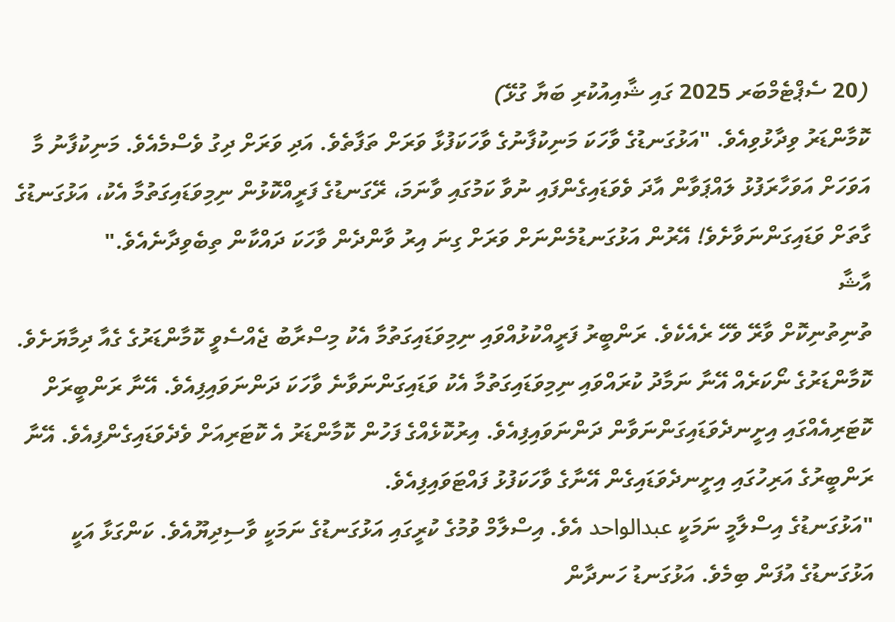(20 ސެޕްޓެމްބަރ 2025 ގައި ޝާއިއުކުރި ބަޔާ ގުޅޭ)
ކޮމާންޑަރު ވިދާޅުވިއެވެ. "އަޅުގަނޑުގެ ވާހަކަ މަނިކުފާނުގެ ވާހަކަފުޅާ ވަރަށް ތަފާތެވެ. އަދި ވަރަށް ދިގު ވެސްމެއެވެ. މަނިކުފާނު މާ އަވަހަށް އަވަހާރަފުޅު ލައްޕަވާން އާދަ ވެވަޑައިގެންފައި ނުވާ ކަމުގައި ވާނަމަ، ރޭގަނޑުގެ ފަރީއްކޮޅުން ނިމިވަޑައިގަތުމާ އެކު، އަޅުގަނޑުގެ ގާތަށް ވަޑައިގަންނަވާށެވެ! އޭރުން އަޅުގަނޑުމެންނަށް ވަރަށް ގިނަ އިރު ވާންދެން ވާހަކަ ދައްކާން ތިބެވިދާނެއެވެ."
އާޝާ
ތުނިތުނިކޮށް ވާރޭ ވެހޭ ރެއެކެވެ. ރަންބީރު ފަރީއްކުޅުއްވައި ނިމިވަޑައިގަތުމާ އެކު މިސްރާބު ޖެއްސެވީ ކޮމާންޑަރުގެ ގެއާ ދިމާޔަށެވެ. ކޮމާންޑަރުގެ ނޯކަރެއް އޭނާ ނަމާދު ކުރައްވައި ނިމިވަޑައިގަތުމާ އެކު ވަޑައިގަންނަވާނެ ވާހަކަ ދަންނަވައިފިއެވެ. އޭނާ ރަންބީރަށް ކޮޓަރިއެއްގައި އިށީނދެވަޑައިގަންނަވާން ދަންނަވައިފިއެވެ. އިރުކޮޅެއްގެ ފަހުން ކޮމާންޑަރު އެ ކޮޓަރިއަށް ވެދެވަޑައިގެންފިއެވެ. އޭނާ ރަންބީރުގެ އަރިހުގައި އިށީނދެވަޑައިގެން އޭނާގެ ވާހަކަފުޅު ފައްޓަވައިފިއެވެ.
"އަޅުގަނޑުގެ އިސްލާމީ ނަމަކީ عبدالواحد އެވެ. އިސްލާމް ވުމުގެ ކުރީގައި އަޅުގަނޑުގެ ނަމަކީ ވާސިދިޔޫއެވެ. ކަންގަޅާ އަކީ އަޅުގަނޑުގެ އުފަން ބިމެވެ. އަޅުގަނޑު ހަނދާން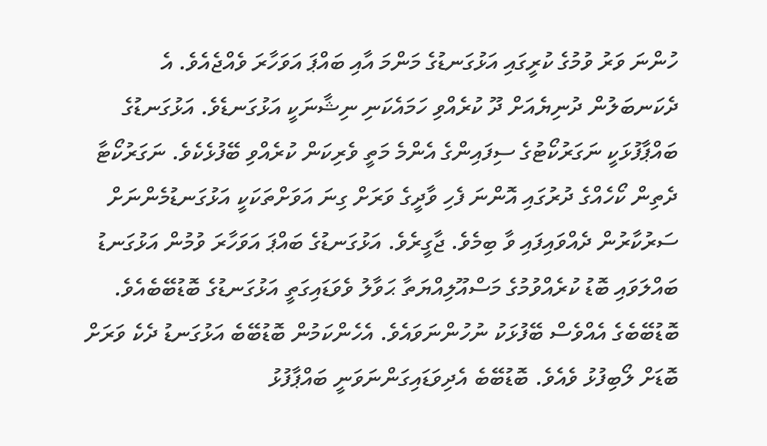ހުންނަ ވަރު ވުމުގެ ކުރީގައި އަޅުގަނޑުގެ މަންމަ އާއި ބައްޕަ އަވަހާރަ ވެއްޖެއެވެ. އެ ދެކަނބަލުން ދުނިޔެއަށް ދޫ ކުރެއްވި ހަމައެކަނި ނިޝާނަކީ އަޅުގަނޑެވެ. އަޅުގަނޑުގެ ބައްޕާފުޅަކީ ނަގަރުކޯޓުގެ ސިފައިންގެ އެންމެ މަތީ ވެރިކަން ކުރެއްވި ބޭފުޅެކެވެ. ނަގަރުކޯޓާ ދެތިން ކޯހެއްގެ ދުރުގައި އޮންނަ ފެހި ވާދީގެ ވަރަށް ގިނަ އަވަށްތަކަކީ އަޅުގަނޑުމެންނަށް ސަރުކާރުން ދެއްވައިފައި ވާ ބިމެވެ. ޖާގީރެވެ. އަޅުގަނޑުގެ ބައްޕަ އަވަހާރަ ވުމުން އަޅުގަނޑު ބައްލަވައި ބޮޑު ކުރެއްވުމުގެ މަސްއޫލިއްޔަތާ ޙަވާލު ވެވަޑައިގަތީ އަޅުގަނޑުގެ ބޮޑުބޭބެއެވެ. ބޮޑުބޭބެގެ އެއްވެސް ބޭފުޅަކު ނުހުންނަވައެވެ. އެހެންކަމުން ބޮޑުބޭބެ އަޅުގަނޑު ދެކެ ވަރަށް ބޮޑަށް ލޯބިފުޅު ވެއެވެ. ބޮޑުބޭބެ އެދިވަޑައިގަންނަވަނީ ބައްޕާފުޅު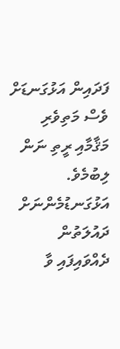ފަދައިން އަޅުގަނޑަށް ވެސް މަތިވެރި މަޤާމާއި ރީތި ނަން ލިބުމެވެ. އަޅުގަނޑުމެންނަށް ދައުލަތުން ދެއްވައިފައި ވާ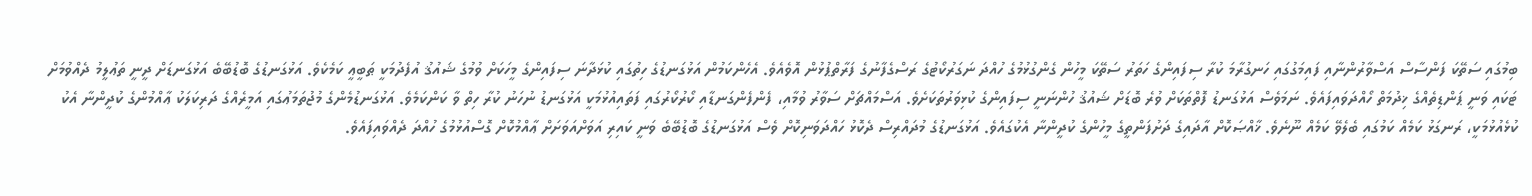ބިމުގައި ސަތޭކަ ފަންސާސް އަސްވާރުންނާއި ފައިމަގުގައި ހަނގުރާމަ ކުރާ ސިފައިންގެ ހަތަރު ސަތޭކަ މީހުން ގެންގުޅުމުގެ ހުއްދަ ނަގަރުކޯޓުގެ ރަސްގެފާނުގެ ފަރާތްޕުޅުން އޮވެއެވެ. އެހެންކަމުން އަޅުގަނޑުގެ ހިތުގައި ކުޅަދާނަ ސިފައިންގެ މީހަކަށް ވުމުގެ ޝައުޤު އުފެދުމަކީ ޠަބީޢީ ކަމެކެވެ. އަޅުގަނޑުގެ ބޮޑުބޭބެ އަޅުގަނޑަށް ދީނީ ތަޢުލީމު ދެއްވުމަށް ޓަކައި ވަނީ ޕަންޑިތެއްގެ ޚިދުމަތް ހޯއްދަވައިފައެވެ. ނަމަވެސް އަޅުގަނޑު ފޮތްތަކަށް ވުރެ ބޮޑަށް ޝައުޤު ހުންނަނީ ސިފައިންގެ ކުޅިވަރުތަކަށެވެ. އަސްމައްޗަށް ސަވާރު ވުމާއި، ފެންފެންގަނޑާއި ކޯރުކޯރުގައި ފަތައިއުޅުމަކީ އަޅުގަނޑު ނުހަނު ކުރާ ހިތް ވާ ކަންކަމެވެ. އަޅުގަނޑުމެންގެ މުޖުތަމަޢުގައި އަމީރެއްގެ ދަރިކަލަކު ޢާއްމުންގެ ކުދީންނާ އެކު ކުޅެއުޅުމަކީ، ރަނގަޅު ކަމެއް ކަމުގައި ބެލެވޭ ކަމެއް ނޫނެވެ. ޚާއްޞަކޮށް އާދައިގެ ދަށުފަންތީގެ މީހުންގެ ކުދީންނާ އެކުގައެވެ. އަޅުގަނޑުގެ މުދައްރިސް ދެކޮޅު ހައްދަވަނިކޮށް ވެސް އަޅުގަނޑުގެ ބޮޑުބޭބެ ވަނީ ކައިރި އަވަށްއަވަށަށް ޢާއްމުކޮށް ގޮސްއުޅުމުގެ ހުއްދަ ދެއްވައިފައެވެ.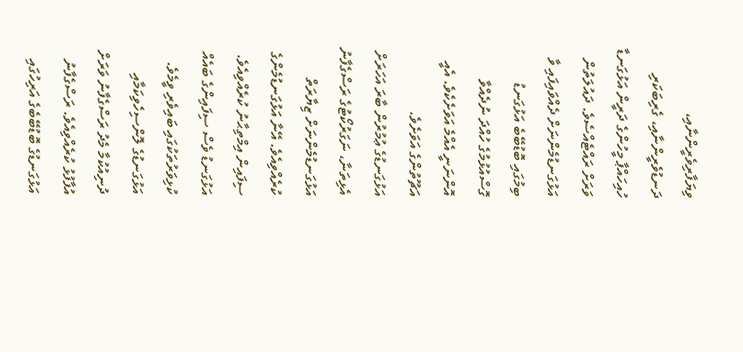ވިޔަފާރިވެރީންނާއި، ދަނޑުވެރީންނާއި، ގެރިބަކަރި ހުއިހައްޕާ މީހުންގެ ދަރީން އަޅުގަނޑާ ވަރަށް ރައްޓެއްސެވެ. ދައުލަތުން އަޅުގަނޑުމެންނަށް ދެއްވައިފައި ވާ ބިމުގައި ބޮޑުބޭބެ އަޅުގަނޑު ގޮސްއުޅުމުގެ ހުއްދަ ނުދެއްވާ އޮންނަނީ އެއްމެ އަވަށެކެވެ. އެއީ އަޗޫތުންގެ އަވަށެވެ.
އަޅުގަނޑުގެ ޢުމުރުން ބާރަ އަހަރަށް އެޅިތަނާ، ނަގަރުކޯޓުގެ ރަސްގެފާނު އަޅުގަނޑުމެންނަށް ޒިޔާރަތް ކުރެއްވިއެވެ. އޭނާ އަޅުގަނޑުމެންގެ ސިފައިން އިމްތިޙާނު ކުރެއްވިއެވެ. އަޅުގަނޑު ވެސް ސިފައިންގެ ބައެއް ކުޅިވަރުތަކުގައި ބައިވެރި ވީމެވެ. އަޅުގަނޑުގެ ލޮންސިހެވިކަމާއި ދުނިއުކުމާ މެދު ރަސްގެފާނު ވަރަށް އުފާފުޅު ކުރެއްވިއެވެ. ރަސްގެފާނު އަޅުގަނޑުގެ ބޮޑުބޭބެގެ އަރިހުގައި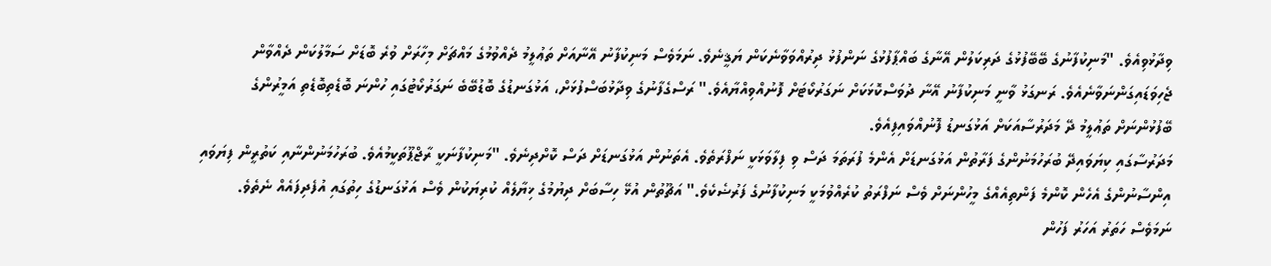ވިދާޅުވިއެވެ. "މަނިކުފާނުގެ ބޭބޭފުޅުގެ ދަރިކަލުން އޭނާގެ ބައްޕާފުޅުގެ ނަންފުޅު ދިރުއްވަވާނެކަން ޔަޤީނެވެ. ނަމަވެސް މަނިކުފާނު އޭނާއަށް ތަޢުލީމު ދެއްވުމުގެ މައްޗަށް މިހާރަށް ވުރެ ބޮޑަށް ސަމާލުކަން ދެއްވާން ޖެހިވަޑައިގަންނަވާނެއެވެ. ރަނގަޅު ވާނީ މަނިކުފާނު އޭނާ ދުވަސްކޮޅަކަށް ނަގަރުކޯޓަށް ފޮނުއްވިއްޔާއެވެ." ރަސްގެފާނުގެ ވިދާޅުބަސްފުޅަށް، އަޅުގަނޑުގެ ބޮޑުބޭބެ ނަގަރުކޯޓުގައި ހުންނަ ބޮޑެތިބޮޑެތި އަމީރުންގެ ބޭފުޅުންނަށް ތަޢުލީމު ދޭ މަދަރުސާއަކަށް އަޅުގަނޑު ފޮނުއްވައިފިއެވެ.
މަދަރުސާގައި ކިޔަވައިދޭ ބުރަހުމަނުންގެ ފަރާތުން އަޅުގަނޑަށް އެންމެ ފުރަތަމަ ދަސް ވި ފިލާވަޅަކީ ނަފްރަތެވެ. އެތަނުން އަޅުގަނޑަށް ދަސް ކޮށްދިނެވެ. "މަނިކުފާނަކީ ރާޖްޕޫތަކީމުއެވެ. ބުރަހުމަނުންނާއި ކަތުރީން ފިޔަވައި އިންސާނުންގެ އެހެން ކޮންމެ ފަންތިއެއްގެ މީހުންނަށް ވެސް ނަފްރަތު ކުރެއްވުމަކީ މަނިކުފާނުގެ ފަރުޟެކެވެ." އަޗޫތުން އުޅޭ ހިސާބަށް ދިޔުމުގެ ޚިޔާލެއް ކުރިޔަކުން ވެސް އަޅުގަނޑުގެ ހިތުގައި އުފެދިފައެއް ނެތެވެ. ނަމަވެސް ހަތަރު އަހަރު ފަހުން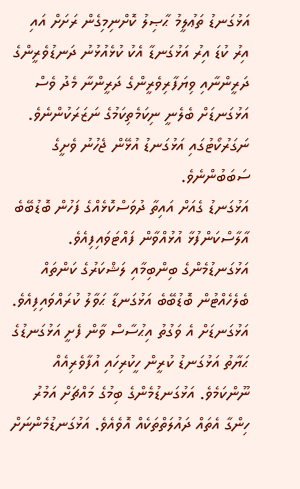އަޅުގަނޑު ތަޢުލީމު ޙާޞިލު ކޮށްނިމިގެން ރަށަށް އައި އިރު ކުޑަ އިރު އަޅުގަނޑާ އެކު ކުޅެއުޅުނު ދަނޑުވެރީންގެ ދަރީންނާއި ވިޔަފާރިވެރީންގެ ދަރީންނާ މެދު ވެސް އަޅުގަނޑަށް ބެލެނީ ނިކަމެތިކަމުގެ ނަޒަރަކުންނެވެ. ނަގަރުކޯޓުގައި އަޅުގަނޑު އުޅޭން ޖެހުނު ވެށީގެ ސަބަބުންނެވެ.
އަޅުގަނޑު ގެއަށް އައިތާ ދުވަސްކޮޅެއްގެ ފަހުން ބޮޑުބޭބެ އާލާސްކަންފުޅާ އުޅުއްވާން ފައްޓަވައިފިއެވެ. އަޅުގަނޑުމެންގެ ބިންބިމާއި ލަޝްކަރުގެ ކަންތައް ބެލެހެއްޓުން ބޮޑުބޭބެ އަޅުގަނޑާ ޙަވާލު ކުރައްވައިފިއެވެ. އަޅުގަނޑަށް އެ ވަގުތު އިޙުސާސް ވާން ފެށީ އަޅުގަނޑުގެ ޙަޔާތު އަޅުގަނޑު ކުރީން ހީކުރިހައި އުފާވެރިއެއް ނޫންކަމެވެ. އަޅުގަނޑުމެންގެ ބިމުގެ މައްޗަށް އަމުރު ހިންގާ އެތައް ދައުލަތްތަކެއް އޮވެއެވެ. އަޅުގަނޑުމެންނަށް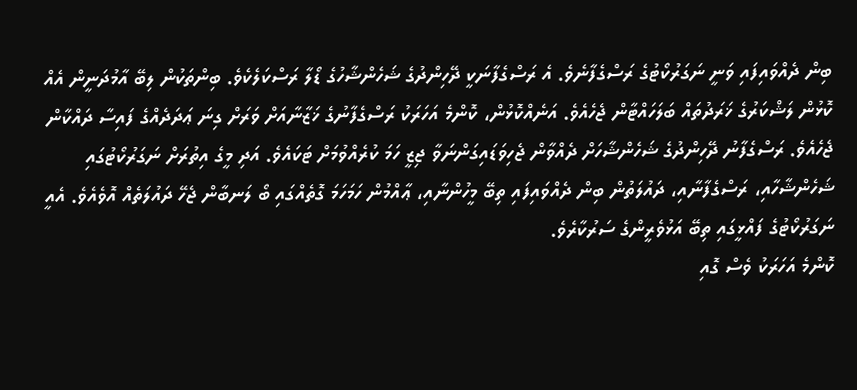ބިން ދެއްވައިފައި ވަނީ ނަގަރުކޯޓުގެ ރަސްގެފާނެވެ. އެ ރަސްގެފާނަކީ ދޭހިންދުގެ ޝަހެންޝާހުގެ ޑޯލާ ރަސްކަލެކެވެ. ބިންތަކުން ލިބޭ އާމުދަނީން އެއް ކޮޅުން ލަޝްކަރުގެ ޚަރަދުތައް ބަލަހައްޓާން ޖެހެއެވެ. އަނެއްކޮޅުން، ކޮންމެ އަހަރަކު ރަސްގެފާނުގެ ޚަޒާނާއަށް ވަރަށް ގިނަ ޢަދަދެއްގެ ފައިސާ ދައްކާން ޖެހެއެވެ. ރަސްގެފާނު ދޭހިންދުގެ ޝަހެންޝާހަށް ދެއްވާން ޖެހިވަޑައިގަންނަވާ ޖިޒީ ހަމަ ކުރެއްވުމަށް ޓަކައެވެ. އަދި މީގެ އިތުރަށް ނަގަރުކޯޓުގައި ޝަހެންޝާހާއި، ރަސްގެފާނާއި، ދައުލަތުން ބިން ދެއްވައިފައި ތިބޭ މީހުންނާއި، ޢާއްމުން ހަމަހަމަ ގޮތެއްގައި ބޯ ލަނބާން ޖެހޭ ދައުލަތެއް އޮވެއެވެ. އެއީ ނަގަރުކޯޓުގެ ފައްޅީގައި ތިބޭ އަޅުވެރީންގެ ސަރުކާރެވެ.
ކޮންމެ އަހަރަކު ވެސް ގޮއި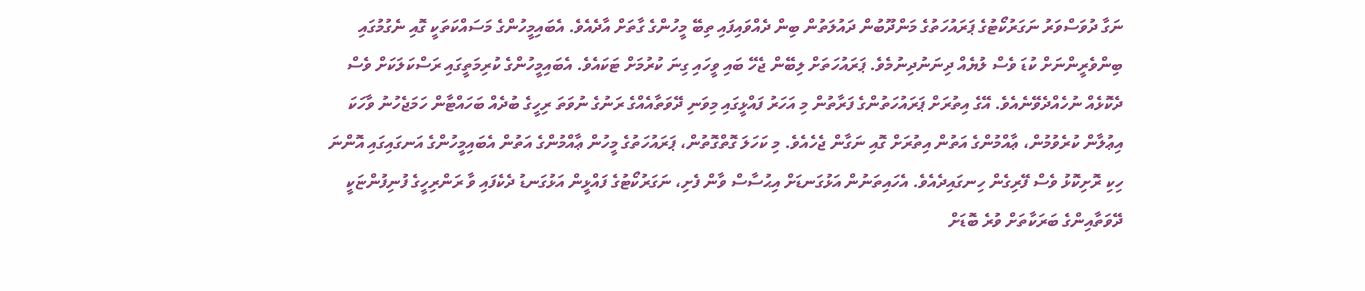ނަގާ ދުވަސްވަރު ނަގަރުކޯޓުގެ ޕަރައުހަތުގެ މަންދޫބުން ދައުލަތުން ބިން ދެއްވައިފައި ތިބޭ މީހުންގެ ގާތަށް އާދެއެވެ. އެބައިމީހުންގެ މަސައްކަތަކީ ގޮއި ނެގުމުގައި ބިންވެރީންނަށް ކުޑަ ވެސް ލުޔެއް ދިނަނުދިނުމެވެ. ޕަރައުހަތަށް ލިބޭން ޖެހޭ ބައި ވީހައި ގިނަ ކުރުމަށް ޓަކައެވެ. އެބައިމީހުންގެ ކުރިމަތީގައި ރަސްކަލަކަށް ވެސް ދެކޮޅެއް ނުހެއްދެވޭނެއެވެ. އޭގެ އިތުރަށް ޕަރައުހަތުންގެ ފަރާތުން މި އަހަރު ފައްޅީގައި މިވަނި ދޭވަތާއެއްގެ ރަނުގެ ނުވަތަ ރިހީގެ ބުދެއް ބަހައްޓާން ހަމަޖެހުނު ވާހަކަ އިޢުލާން ކުރެވުމުން، ޢާއްމުންގެ އަތުން އިތުރަށް ގޮއި ނަގާން ޖެހެއެވެ. މި ކަހަލަ ގޮތްގޮތުން، ޕަރައުހަތުގެ މީހުން ޢާއްމުންގެ އަތުން އެބައިމީހުންގެ އަނގައިގައި އޮންނަ ހިކި ރޮށިކޮޅު ވެސް ފޭރިގެން ހިނގައިދެއެވެ. އެހައިތަނުން އަޅުގަނޑަށް އިޙުސާސް ވާން ފެށި، ނަގަރުކޯޓުގެ ފައްޅީން އަޅުގަނޑު ދެކެފައި ވާ ރަންރިހީގެ ފުނިފުންޏަކީ ދޭވަތާއިންގެ ބަރަކާތަށް ވުރެ ބޮޑަށް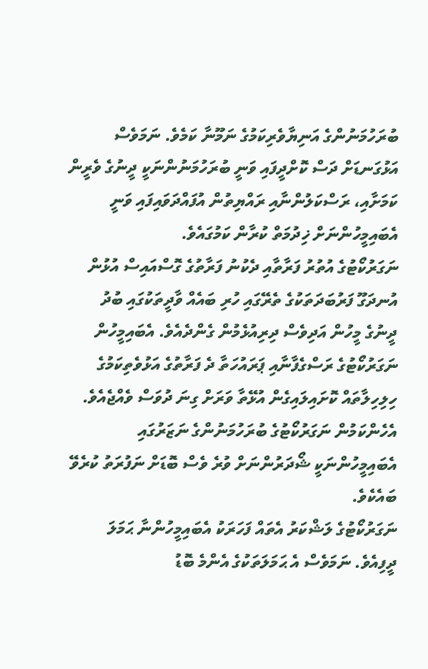ބުރަހުމަނުންގެ އަނިޔާވެރިކަމުގެ ނަމޫނާ ކަމެވެ. ނަމަވެސް އަޅުގަނޑަށް ދަސް ކޮށްދީފައި ވަނީ ބުރަހުމަނުންނަކީ ދީނުގެ ވެރީން ކަމަށާއި، ރަސްކަލުންނާއި ރައްޔިތުން އުފައްދަވައިފައި ވަނީ އެބައިމީހުންނަށް ޚިދުމަތް ކުރާން ކަމުގައެވެ.
ނަގަރުކޯޓުގެ އުތުރު ފަރާތާއި ދެކުނު ފަރާތުގެ ގޮސްއައިސް އުޅުން އުނދަގޫ ފަރުބަދަތަކުގެ ތެރޭގައި ހުރި ބައެއް ވާދީތަކުގައި ބުދު ދީނުގެ މީހުން އަދިވެސް ދިރިއުޅެމުން ގެންދެއެވެ. އެބައިމީހުން ނަގަރުކޯޓުގެ ރަސްގެފާނާއި ޕަރައުހަތާ ދެ ފަރާތުގެ އަޅުވެތިކަމުގެ ހިލިހިލާތައް ކޮށައިލައިގެން އުޅޭތާ ވަރަށް ގިނަ ދުވަސް ވެއްޖެއެވެ. އެހެންކަމުން ނަގަރުކޯޓުގެ ބުރަހުމަނުންގެ ނަޒަރުގައި އެބައިމީހުންނަކީ ޝޯދަރުންނަށް ވުރެ ވެސް ބޮޑަށް ނަފުރަތު ކުރެވޭ ބައެކެވެ.
ނަގަރުކޯޓުގެ ލަޝްކަރު އެތައް ފަހަރަކު އެބައިމީހުންނާ ޙަމަލަ ދީފިއެވެ. ނަމަވެސް އެ ޙަމަލަތަކުގެ އެންމެ ބޮޑު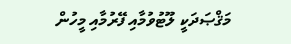މަޤްޞަދަކީ ލޫޓުވުމާއި ފޭރުމާއި މީހުން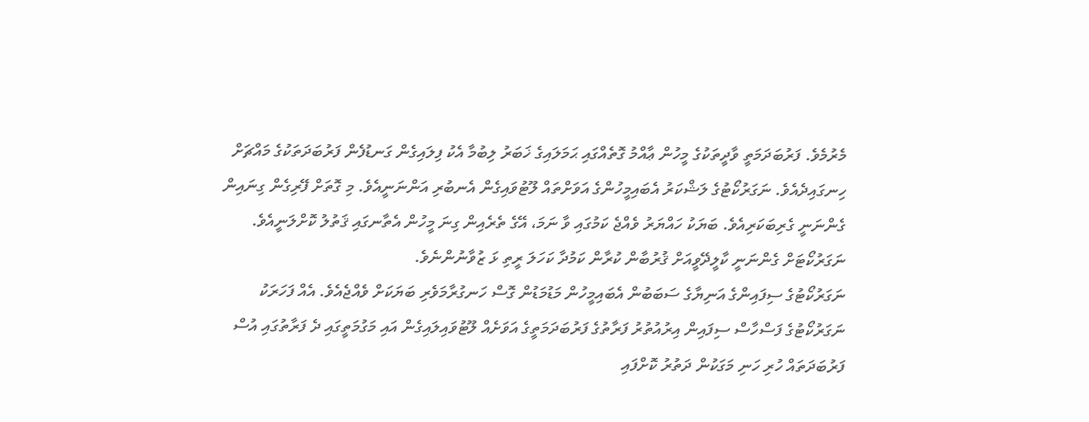މެރުމެވެ. ފަރުބަދަމަތީ ވާދީތަކުގެ މީހުން ޢާއްމު ގޮތެއްގައި ޙަމަލައިގެ ޚަބަރު ލިބުމާ އެކު ފިލައިގެން ގަނޑުފެން ފަރުބަދަތަކުގެ މައްޗަށް ހިނގައިދެއެވެ. ނަގަރުކޯޓުގެ ލަޝްކަރު އެބައިމީހުންގެ އަވަށްތައް ލޫޓުވައިގެން އެނބުރި އަންނަނީއެވެ. މި ގޮތަށް ފޭރިގެން ގިނައިން ގެންނަނީ ގެރިބަކަރިއެވެ. ބަޔަކު ހައްޔަރު ވެއްޖެ ކަމުގައި ވާ ނަމަ، އޭގެ ތެރެއިން ގިނަ މީހުން އެތާނގައި ޤަތުލު ކޮށްލަނީއެވެ. ނަގަރުކޯޓަށް ގެންނަނީ ކާލީދޭވީއަށް ޤުރުބާން ކުރާން ކަމުދާ ކަހަލަ ރީތި ޅަ ޒުވާނުންނެވެ.
ނަގަރުކޯޓުގެ ސިފައިންގެ އަނިޔާގެ ސަބަބުން އެބައިމީހުން މަޑުމަޑުން ގޮސް ހަނގުރާމަވެރި ބަޔަކަށް ވެއްޖެއެވެ. އެއް ފަހަރަކު ނަގަރުކޯޓުގެ ފަސްހާސް ސިފައިން އިރުއުތުރު ފަރާތުގެ ފަރުބަދަމަތީގެ އަވަށެއް ލޫޓުވައިލައިގެން އައި މަގުމަތީގައި ދެ ފަރާތުގައި އުސް ފަރުބަދަތައް ހުރި ހަނި މަގަކުން ދަތުރު ކޮށްފައި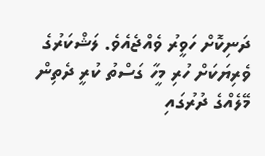ދަނިކޮށް ހަވީރު ވެއްޖެއެވެ. ލަޝްކަރުގެ ވެރިޔަކަށް ހުރި މީހާ ގަސްތު ކުރީ ދެތިން މޭލެއްގެ ދުރުގައި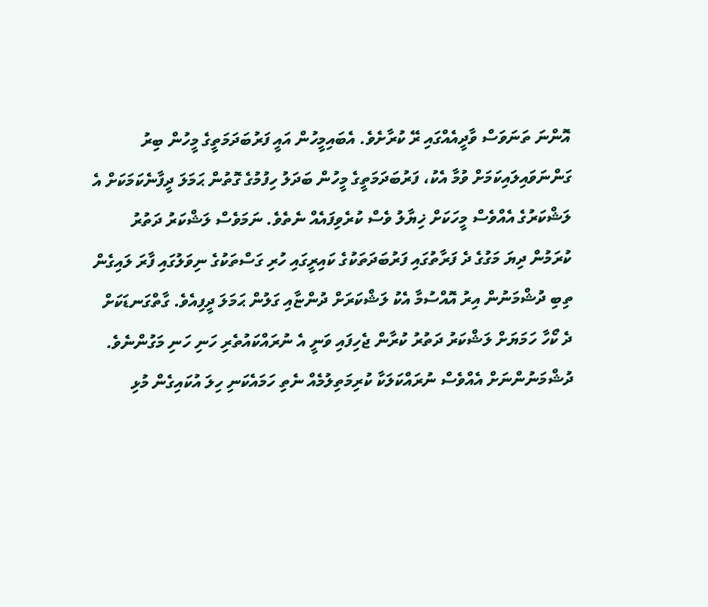އޮންނަ ތަނަވަސް ވާދީއެއްގައި ރޭ ކުރާށެވެ. އެބައިމީހުން އައީ ފަރުބަދަމަތީގެ މީހުން ބިރު ގަންނަވައިލައިކަމަށް ވުމާ އެކު، ފަރުބަދަމަތީގެ މީހުން ބަދަލު ހިފުމުގެ ގޮތުން ޙަމަލަ ދީފާނެކަމަކަށް އެ ލަޝްކަރުގެ އެއްވެސް މީހަކަށް ޚިޔާލު ވެސް ކުރެވިފައެއް ނެތެވެ. ނަމަވެސް ލަޝްކަރު ދަތުރު ކުރަމުން ދިޔަ މަގުގެ ދެ ފަރާތުގައި ފަރުބަދަތަކުގެ ކައިރީގައި ހުރި ގަސްތަކުގެ ނިވަލުގައި ފާރަ ލައިގެން ތިބި ދުޝްމަނުން އިރު އޮއްސުމާ އެކު ލަޝްކަރަށް ދުންޏާއި ގަލުން ޙަމަލަ ދީފިއެވެ. ގާތްގަނޑަކަށް ދެ ކޯހާ ހަމަޔަށް ލަޝްކަރު ދަތުރު ކުރާން ޖެހިފައި ވަނީ އެ ނުރައްކައުތެރި ހަނި ހަނި މަގުންނެވެ. ދުޝްމަނުންނަށް އެއްވެސް ނުރައްކަލަކާ ކުރިމަތިލުމެއް ނެތި ހަމައެކަނި ހިލަ އުކައިގެން މުޅި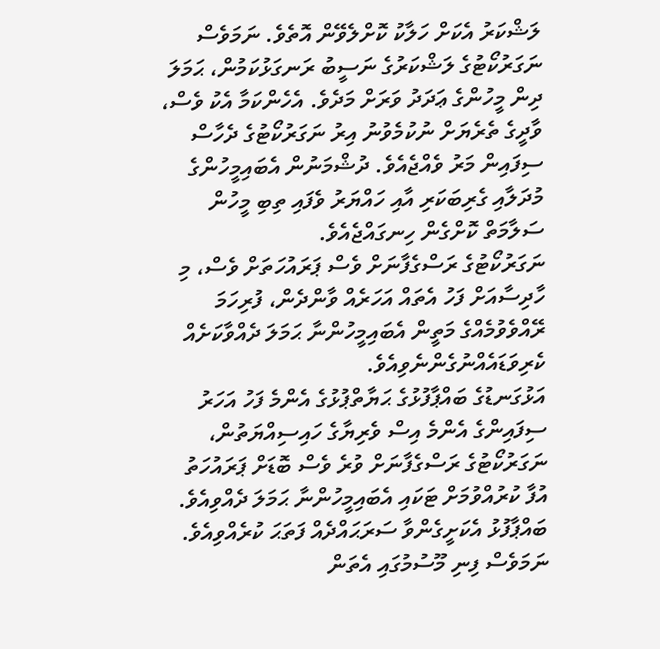ލަޝްކަރު އެކަށް ހަލާކު ކޮށްލެވޭން އޮތެވެ. ނަމަވެސް ނަގަރުކޯޓުގެ ލަޝްކަރުގެ ނަސީބު ރަނގަޅުކަމުން، ޙަމަލަ ދިން މީހުންގެ ޢަދަދު ވަރަށް މަދެވެ. އެހެންކަމާ އެކު ވެސް، ވާދީގެ ތެރެޔަށް ނުކުމެވުނު އިރު ނަގަރުކޯޓުގެ ދެހާސް ސިފައިން މަރު ވެއްޖެއެވެ. ދުޝްމަނުން އެބައިމީހުންގެ މުދަލާއި ގެރިބަކަރި އާއި ހައްޔަރު ވެފައި ތިބި މީހުން ސަލާމަތް ކޮށްގެން ހިނގައްޖެއެވެ.
ނަގަރުކޯޓުގެ ރަސްގެފާނަށް ވެސް ޕަރައުހަތަށް ވެސް، މި ހާދިސާއަށް ފަހު އެތައް އަހަރެއް ވާންދެން، ފުރިހަމަ ރޭއްވެވުމެއްގެ މަތީން އެބައިމީހުންނާ ޙަމަލަ ދެއްވާކަށެއް ކެރިވަޑައެއްނުގެންނެވިއެވެ.
އަޅުގަނޑުގެ ބައްޕާފުޅުގެ ޙަޔާތްޕުޅުގެ އެންމެ ފަހު އަހަރު ސިފައިންގެ އެންމެ އިސް ވެރިޔާގެ ހައިސިއްޔަތުން، ނަގަރުކޯޓުގެ ރަސްގެފާނަށް ވުރެ ވެސް ބޮޑަށް ޕަރައުހަތު އުފާ ކުރުއްވުމަށް ޓަކައި އެބައިމީހުންނާ ޙަމަލަ ދެއްވިއެވެ. ބައްޕާފުޅު އެކަށީގެންވާ ސަރަޙައްދެއް ފަތަޙަ ކުރެއްވިއެވެ. ނަމަވެސް ފިނި މޫސުމުގައި އެތަން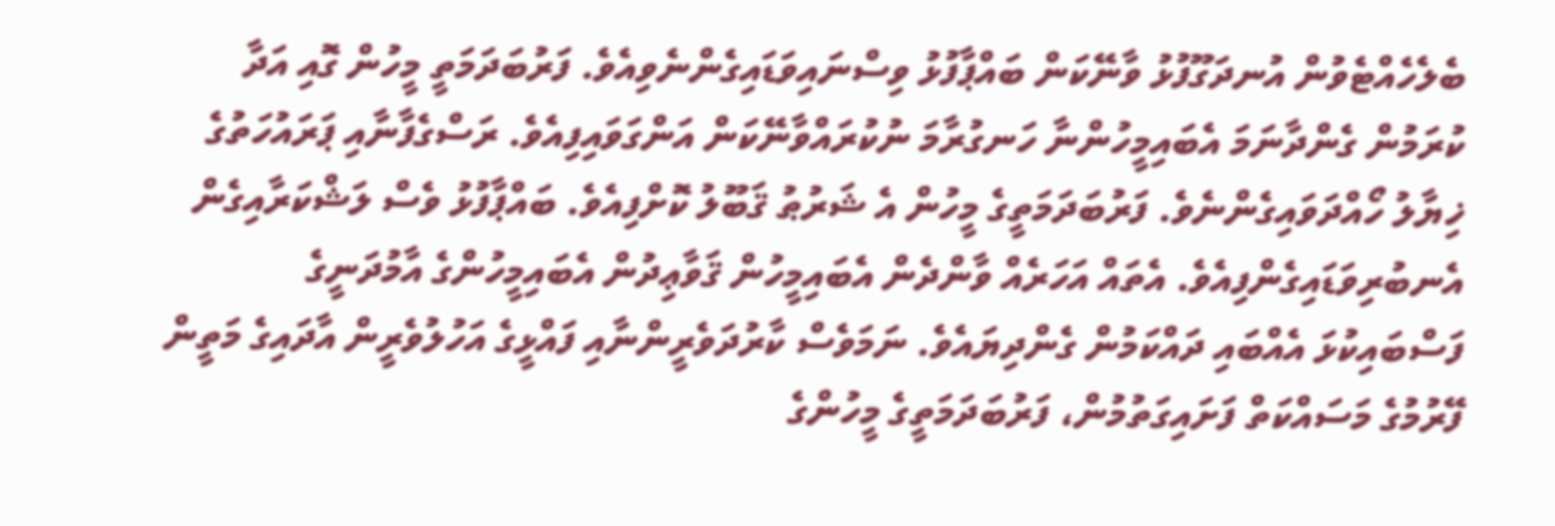ބެލެހެއްޓެވުން އުނދަގޫފުޅު ވާނޭކަން ބައްޕާފުޅު ވިސްނައިވަޑައިގެންނެވިއެވެ. ފަރުބަދަމަތީ މީހުން ގޮއި އަދާ ކުރަމުން ގެންދާނަމަ އެބައިމީހުންނާ ހަނގުރާމަ ނުކުރައްވާނޭކަން އަންގަވައިފިއެވެ. ރަސްގެފާނާއި ޕަރައުހަތުގެ ޚިޔާލު ހޯއްދަވައިގެންނެވެ. ފަރުބަދަމަތީގެ މީހުން އެ ޝަރުޠު ޤަބޫލު ކޮށްފިއެވެ. ބައްޕާފުޅު ވެސް ލަޝްކަރާއިގެން އެނބުރިވަޑައިގެންފިއެވެ. އެތައް އަހަރެއް ވާންދެން އެބައިމީހުން ޤަވާޢިދުން އެބައިމީހުންގެ އާމުދަނީގެ ފަސްބައިކުޅަ އެއްބައި ދައްކަމުން ގެންދިޔައެވެ. ނަމަވެސް ކާރުދަވެރީންނާއި ފައްޅީގެ އަހުލުވެރީން އާދައިގެ މަތީން ފޭރުމުގެ މަސައްކަތް ފަށައިގަތުމުން، ފަރުބަދަމަތީގެ މީހުންގެ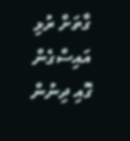ގާތަށް ރުޅި އައިސްގެން ގޮއި ދިނުން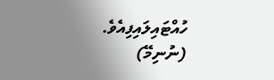ހުއްޓައިލައިފިއެވެ.
(ނުނިމޭ)